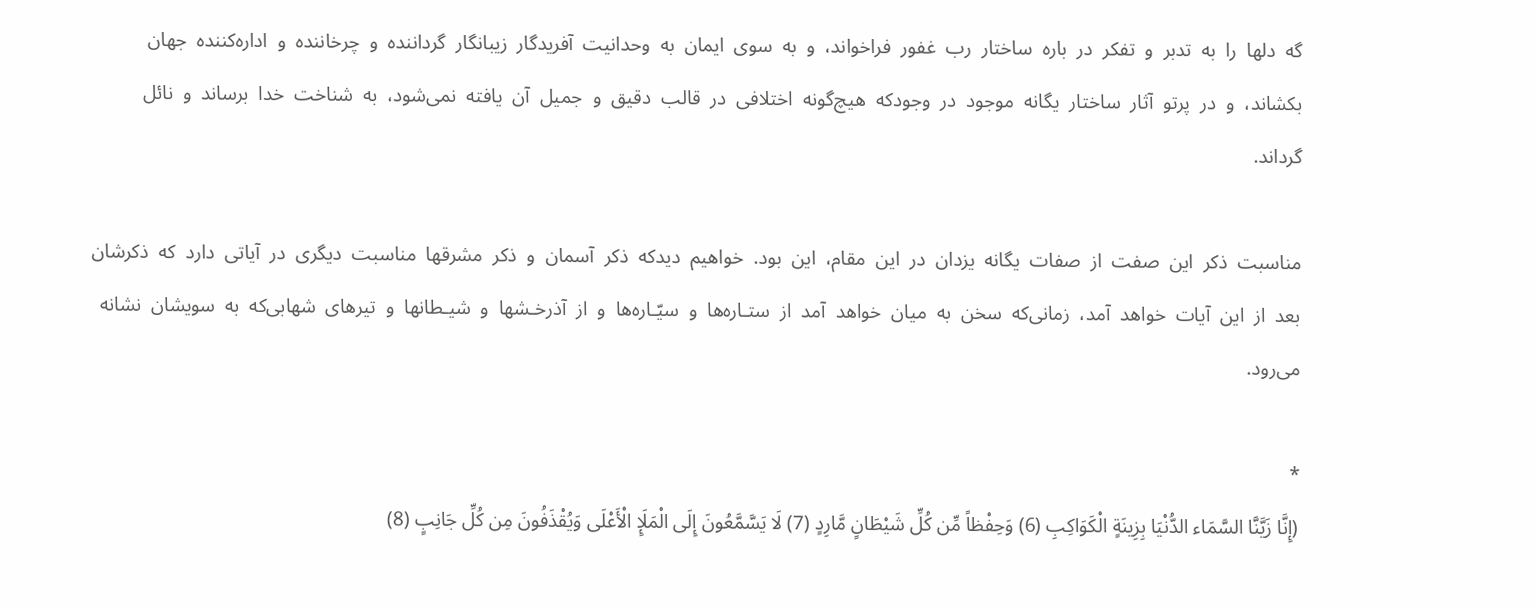گه  دلها  را  به  تدبر  و  تفکر  در  باره  ساختار  رب  غفور  فراخواند،  و  به  سوی  ایمان  به  وحدانیت  آفریدگار  زیبانگار  گرداننده  و  چرخاننده  و  اداره‌کننده  جهان  بکشاند،  و  در  پرتو  آثار  ساختار  یگانه  موجود  در  وجودکه  هیچ‌گونه  اختلافی  در  قالب  دقیق  و  جمیل  آن  یافته  نمی‌شود،  به  شناخت  خدا  برساند  و  نائل  گرداند.

مناسبت  ذکر  این  صفت  از  صفات  یگانه  یزدان  در  این  مقام‌،  این  بود.  خواهیم  دیدکه  ذکر  آسمان  و  ذکر  مشرقها  مناسبت  دیگری  در  آیاتی  دارد  که  ذكرشان  بعد  از  این  آیات  خواهد  آمد،  زمانی‌که  سخن  به  میان  خواهد  آمد  از  ستـاره‌ها  و  سيّـاره‌ها  و  از  آذرخـشها  و  شيـطانها  و  تیرهای  شهابی‌که  به  سویشان  نشانه  می‌رود.

*
(إِنَّا زَيَّنَّا السَّمَاء الدُّنْيَا بِزِينَةٍ الْكَوَاكِبِ (6) وَحِفْظاً مِّن كُلِّ شَيْطَانٍ مَّارِدٍ (7) لَا يَسَّمَّعُونَ إِلَى الْمَلَإِ الْأَعْلَى وَيُقْذَفُونَ مِن كُلِّ جَانِبٍ (8)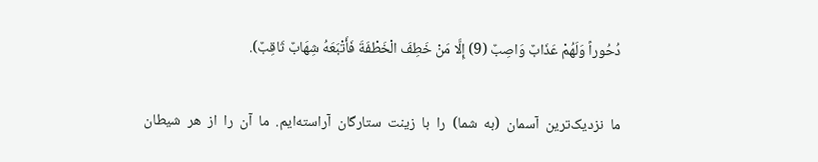دُحُوراً وَلَهُمْ عَذَابٌ وَاصِبٌ (9) إِلَّا مَنْ خَطِفَ الْخَطْفَةَ فَأَتْبَعَهُ شِهَابٌ ثَاقِبٌ).

ما  نزدیک‌ترین  آسمان  (به  شما)  را  با  زینت  ستارگان  آراسته‌ایم‌.  ما  آن  را  از  هر  شیطان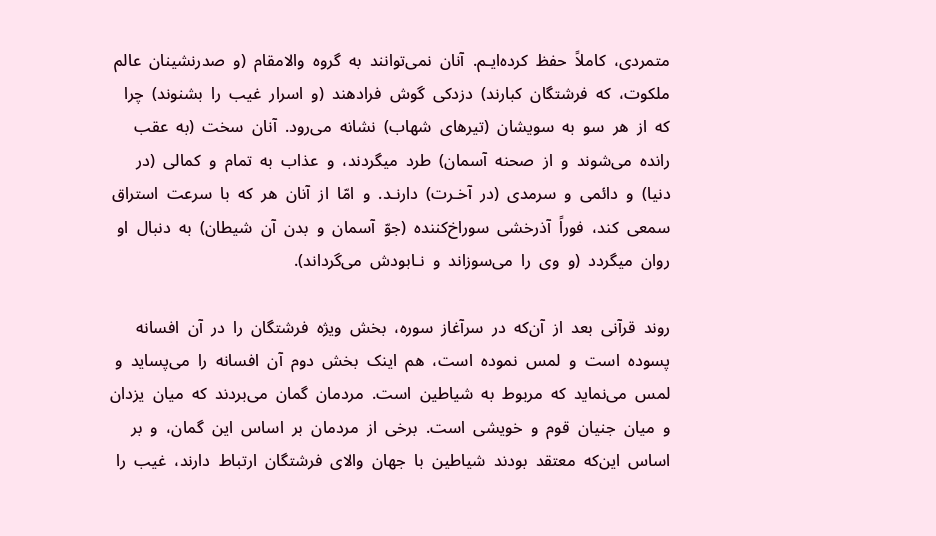متمردی‌،  كاملاً  حفظ  کرده‌ایـم‌.  آنان  نمی‌توانند  به  گروه  والامقام  (و  صدرنشینان  عالم  ملکوت‌،  که  فرشتگان  کبارند)  دزدکی  گوش  فرادهند  (و  اسرار  غیب  را  بشنوند)  چرا  که  از  هر  سو  به  سویشان  (تیرهای  شهاب‌)  نشانه  می‌رود.  آنان  سخت  (به  عقب  رانده  می‌شوند  و  از  صحنه  آسمان‌)  طرد  میگردند،  و  عذاب  به  تمام  و  کمالی  (در  دنیا)  و  دائمی  و  سرمدی  (در  آخـرت‌)  دارنـد.  و  امّا  از  آنان  هر  که  با  سرعت  استراق  سمعی  کند،  فوراً  آذرخشی  سوراخ‌کننده  (جوّ  آسمان  و  بدن  آن  شیطان‌)  به  دنبال  او  روان  میگردد  (و  وی  را  می‌سوزاند  و  نـابودش  می‌گرداند).

روند  قرآنی  بعد  از  آن‌که  در  سرآغاز  سوره‌،  بخش  ویژه  فرشتگان  را  در  آن  افسانه  پسوده  است  و  لمس  نموده  است‌،  هم  اینک  بخش  دوم  آن  افسانه  را  می‌پساید  و  لمس  می‌نماید  که  مربوط  به  شیاطین  است‌.  مردمان  گمان  می‌بردند  که  میان  یزدان  و  میان  جنیان  قوم  و  خویشی  است‌.  برخی  از  مردمان  بر  اساس  این  گمان‌،  و  بر  اساس  این‌که  معتقد  بودند  شیاطین  با  جهان  والای  فرشتگان  ارتباط  دارند،  غیب  را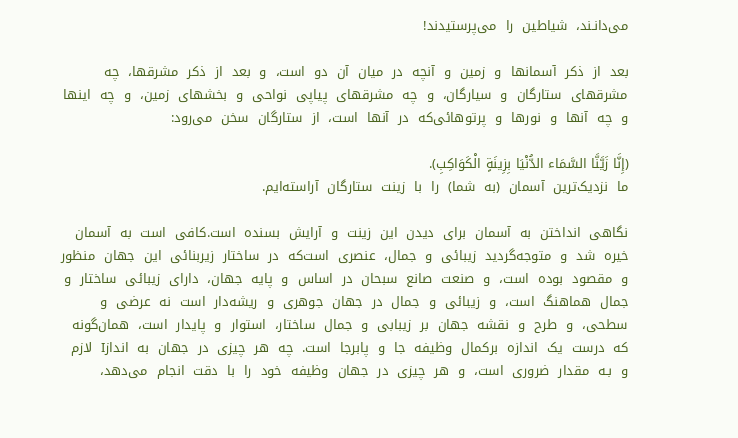می‌دانـند،  شیاطین  را  می‌پرستیدند!

بعد  از  ذکر  آسمانها  و  زمین  و  آنچه  در  میان  آن  دو  است‌،  و  بعد  از  ذکر  مشرقها،  چه  مشرقهای  ستارگان  و  سیارگان‌،  و  چه  مشرقهای  پیاپی  نواحی  و  بخشهای  زمین‌،  و  چه  اینها  و  چه  آنها  و  نورها  و  پرتوهائی‌که  در  آنها  است‌،  از  ستارگان  سخن  می‌رود:

(إِنَّا زَيَّنَّا السَّمَاء الدُّنْيَا بِزِينَةٍ الْكَوَاكِبِ).
ما  نزدیک‌ترین  آسمان  (به  شما)  را  با  زینت  ستارگان  آراسته‌ایم‌.

نگاهی  انداختن  به  آسمان  برای  دیدن  این  زینت  و  آرایش  بسنده  است‌.کافی  است  به  آسمان  خیره  شد  و  متوجه‌گردید  زیبائی  و  جمال‌،  عنصری  است‌که  در  ساختار  زیربنائی  این  جهان  منظور  و  مقصود  بوده  است‌،  و  صنعت  صانع  سبحان  در  اساس  و  پایه  جهان‌،  دارای  زیبائی  ساختار  و  جمال  هماهنگ  است‌،  و  زیبائی  و  جمال  در  جهان  جوهری  و  ریشه‌دار  است  نه  عرضی  و  سطحی‌،  و  طرح  و  نقشه  جهان  بر  زیبابی  و  جمال  ساختار،  استوار  و  پایدار  است‌،  همان‌گونه  که  درست  یک  اندازه  برکمال  وظیفه  جا  و  پابرجا  است‌.  چه  هر  چیزی  در  جهان  به  اندازI  لازم  و  بـه  مقدار  ضروری  است‌،  و  هر  چیزی  در  جهان  وظیفه  خود  را  با  دقت  انجام  می‌دهد،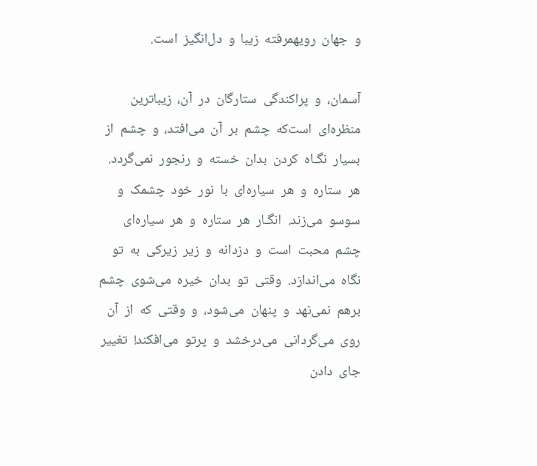و  جهان  رویهمرفته  زیبا  و  دل‌انگیز  است‌.

آسمان‌،  و  پراکندگی  ستارگان  در  آن‌،  زیباترین  منظره‌ای  است‌که  چشم  بر  آن  می‌افتد،  و  چشم  از  بسیار  نگـاه  کردن  بدان  خسته  و  رنجور  نمی‌گردد.  هر  ستاره  و  هر  سیاره‌ای  با  نور  خود  چشمک  و  سوسو  می‌زند.  انگـار  هر  ستاره  و  هر  سیاره‌ای  چشم  محبت  است  و  دزدانه  و  زیر  زیرکی  به  تو  نگاه  می‌اندازد.  وقتی  تو  بدان  خیره  می‌شوی  چشم  برهم  نمی‌نهد  و  پنهان  می‌شود،  و  وقتی  که  از  آن  روی  می‌گردانی  می‌درخشد  و  پرتو  می‌افکند!  تغییر  جای  دادن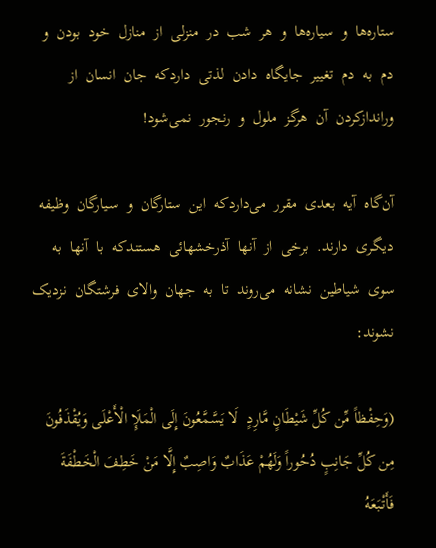ستاره‌ها  و  سیاره‌ها  و  هر  شب  در  منزلی  از  منازل  خود  بودن  و  دم  به  دم  تغییر  جایگاه  دادن  لذتی  داردکه  جان  انسان  از  وراندازکردن  آن  هرگز  ملول  و  رنجور  نمی‌شود!

آن‌گاه  آیه  بعدی  مقرر  می‌داردکه  این  ستارگان  و  سـیارگان  وظیفه  دیگـری  دارند.  برخی  از  آنها  آذرخشهائی  هستندکه  با  آنها  به  سوی  شیاطین  نشانه  می‌روند  تا  به  جهان  والای  فرشتگان  نزدیک  نشوند:

(وَحِفْظاً مِّن كُلِّ شَيْطَانٍ مَّارِدٍ  لَا يَسَّمَّعُونَ إِلَى الْمَلَإِ الْأَعْلَى وَيُقْذَفُونَ مِن كُلِّ جَانِبٍ دُحُوراً وَلَهُمْ عَذَابٌ وَاصِبٌ إِلَّا مَنْ خَطِفَ الْخَطْفَةَ فَأَتْبَعَهُ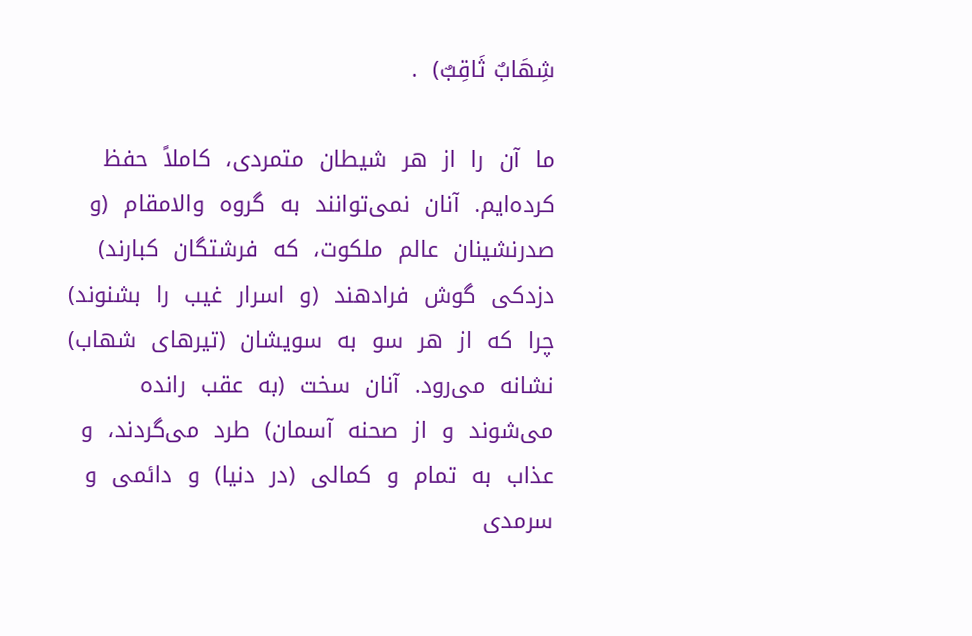شِهَابٌ ثَاقِبٌ)  .

ما  آن  را  از  هر  شیطان  متمردی‌،  کاملاً  حفظ  کرده‌ایم‌.  آنان  نمی‌توانند  به  گروه  والامقام  (و  صدرنشینان  عالم  ملکوت‌،  که  فرشتگان  کبارند)  دزدکی  گوش  فرادهند  (و  اسرار  غیب  را  بشنوند)  چرا  که  از  هر  سو  به  سویشان  (تیرهای  شهاب‌)  نشانه  می‌رود.  آنان  سخت  (به  عقب  رانده  می‌شوند  و  از  صحنه  آسمان‌)  طرد  می‌گردند،  و  عذاب  به  تمام  و  کمالی  (در  دنیا)  و  دائمی  و  سرمدی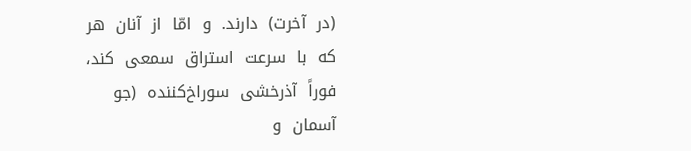(در  آخرت‌)  دارند.  و  امّا  از  آنان  هر  که  با  سرعت  استراق  سمعی  کند،  فوراً  آذرخشی  سوراخ‌کننده  (جو  آسمان  و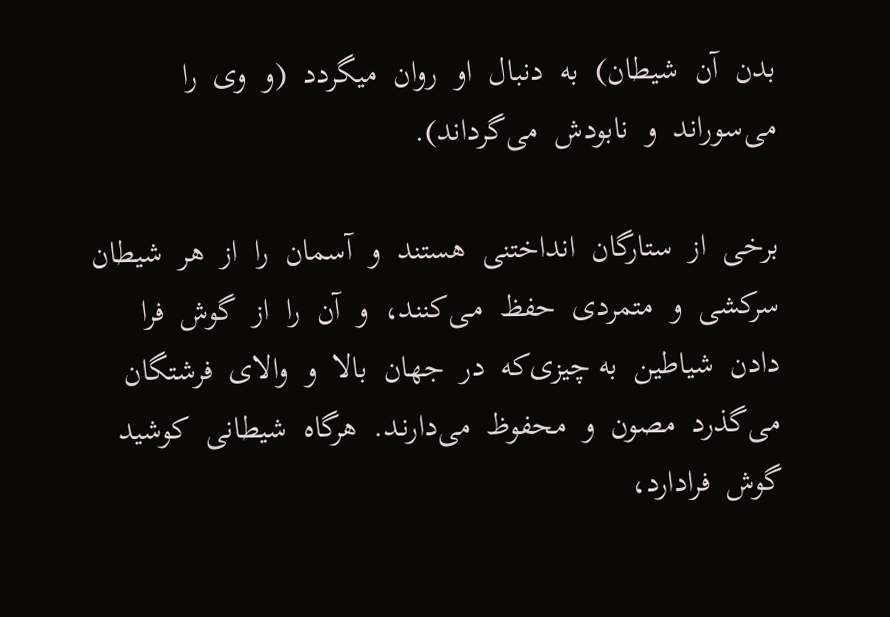بدن  آن  شیطان‌)  به  دنبال  او  روان  میگردد  (و  وی  را  می‌سوراند  و  نابودش  می‌گرداند).

برخی  از  ستارگان  انداختنی  هستند  و  آسمان  را  از  هر  شیطان  سرکشی  و  متمردی  حفظ  مـی‌کنند،  و  آن  را  از  گوش  فرا  دادن  شیاطین  به چیزی‌که  در  جهان  بالا  و  والای  فرشتگان  می‌گذرد  مصون  و  محفوظ  می‌دارنـد.  هرگاه  شیطانی  کوشید  گوش  فرادارد،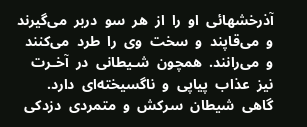آذرخشهائی  او  را  از  هر  سو  دربر  می‌گیرند  و  می‌قاپند  و  سخت  وی  را  طرد  می‌کنند  و  می‌رانند.  همچون  شـیطانی  در  آخـرت  نیز  عذاب  پیاپی  و  ناگسیخته‌ای  دارد.  گاهی  شیطان  سرکش  و  متمردی  دزدکی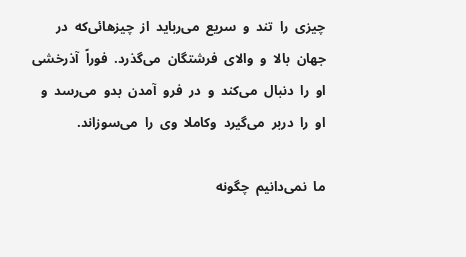چیزی  را  تند  و  سریع  می‌رباید  از  چیزهائی‌که  در  جهان  بالا  و  والای  فرشتگان  می‌گذرد.  فوراً  آذرخشی  او  را  دنبال  می‌کند  و  در  فرو  آمدن  بدو  می‌رسد  و  او  را  دربر  می‌گیرد  وکاملا  وی  را  می‌سوزاند.

ما  نمی‌دانیم  چگو‌نه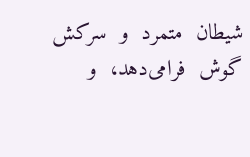شیطان  متمرد  و  سرکش  گوش  فرامی‌دهد،  و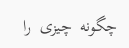چگو‌نه  چیزی  را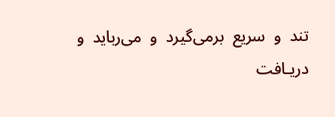تند  و  سریع  برمی‌گیرد  و  می‌رباید  و  دریـافت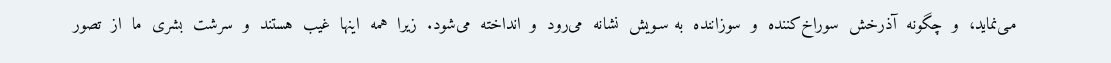مـی‌نماید،  و  چگونه  آذرخش  سوراخ‌کننده  و  سوزاننده  به سـویش  نشانه  می‌رود  و  انداخته  می‌شود.  زیرا  همه  اینها  غیب  هستند  و  سرشت  بشری  ما  از  تصور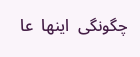چگونگی  اینها  عا